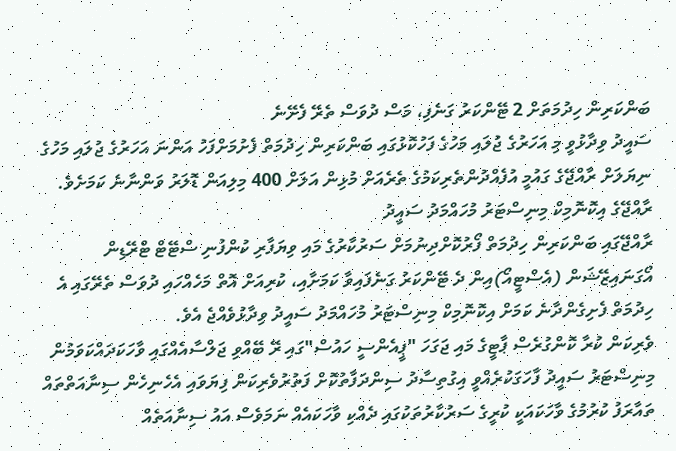ބަންކަރިން ހިދުމަތަށް 2 ޓޭންކަރު ގަނެފި، މަސް ދުވަސް ތެރޭ ފެށޭނެ
ސައީދު ވިދާޅުވީ މި އަހަރުގެ ޖުލައި މަހުގެ ފަހުކޮޅުގައި ބަންކަރިން ހިދުމަތް ފެށުމަށްފަހު އަންނަ އަހަރުގެ ޖުލައި މަހުގެ ނިޔަލަށް ރާއްޖޭގެ ގައުމީ އުފެއްދުންތެރިކަމުގެ ތެރެއަށް މުޅިން އަލަށް 400 މިލިއަން ޑޮލަރު ވަންނާނެ ކަމަށެވެ.
ރާއްޖޭގެ އިކޮނޮމިކް މިނިސްޓަރު މުހައްމަދު ސައީދު
ރާއްޖޭގައި ބަންކަރިން ހިދުމަތް ފޯރުކޮށްދިނުމަށް ސަރުކާރުގެ މައި ވިޔަފާރި ކުންފުނި ސްޓޭޓް ޓްރޭޑިން އޯގަނައިޒޭޝަން (އެސްޓީއޯ)އިން ދެ ޓޭންކަރު ގަނެފައިވާ ކަމަށާއި، ކުރިއަށް އޮތް މަހެއްހައި ދުވަސް ތެރޭގައި އެ ހިދުމަތް ފެށިގެންދާނެ ކަމަށް އިކޮނޮމިކް މިނިސްޓަރު މުހައްމަދު ސައީދު ވިދާޅުވެއްޖެ އެވެ.
ވެރިކަން ކުރާ ކޮންގުރެސް ޕާޓީގެ މައި ޖަގަހަ "ޕީއެންސީ ހައުސް"ގައި ރޭ ބޭއްވި ޖަލްސާއެއްގައި ވާހަކަދައްކަވަމުން މިނިސްޓަރު ސައީދު ފާހަގަކުރެއްވީ އިގުތިސާދު ސިންދަފާތުކޮށް ފަތުރުވެރިކަން ފިޔަވައި އެހެނިހެން ސިނާއަތްތައް ތައާރަފު ކުރުމުގެ ވާހަކައަކީ ކުރީގެ ސަރުކާރުތަކުގައި ދެއްކި ވާހަކައެއް ނަމަވެސް އައު ސިނާއަތެއް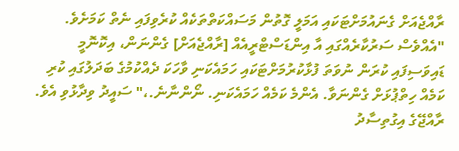ރާއްޖެއަށް ގެނައުމަށްޓަކައި އަމަލީ ގޮތުން މަސައްކަތްތަކެއް ކުރެވިފައި ނެތް ކަމަށެވެ.
"އެއްވެސް ސަރުކާރެއްގައި އާ އިންޑަސްޓްރީއެއް [ރާއްޖެއަށް] ގެންނަން، އިކޮނޮމީ ޑައިވަސިފައި ކުރަން ނުވަތަ ފުޅާކުރުމަށްޓަކައި ހަމައެކަނި ވާހަކަ ދެއްކުމުގެ ބަދަލުގައި ކުރި ކަމެއް ހިތްޕުޅަށް ގެންނަވާ. އެންމެ ކަމެއް ހަމައެކަނި. ނޯންނާނެ.،" ސައީދު ވިދާޅުވި އެވެ.
ރާއްޖޭގެ އިގުތިސާދު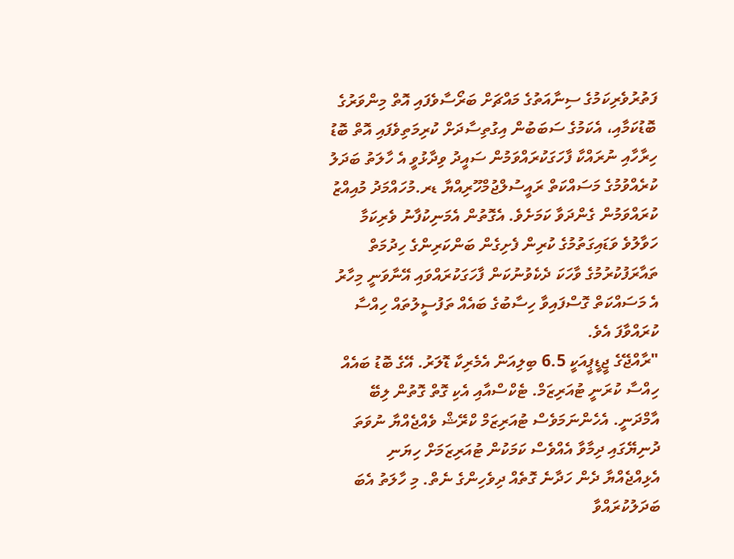ފަތުރުވެރިކަމުގެ ސިނާއަތުގެ މައްޗަށް ބަރޯސާވެފައި އޮތް މިންވަރުގެ ބޮޑުކަމާއި، އެކަމުގެ ސަބަބުން އިގުތިސާދަށް ކުރިމަތިވެފައި އޮތް ބޮޑު ހިރާހާއި ނުރައްކާ ފާހަގަކުރައްވަމުން ސައީދު ވިދާޅުވީ އެ ހާލަތު ބަދަލު ކުރެއްވުމުގެ މަސައްކަތް ރައީސުލްޖުމްހޫރިއްޔާ ޑރ.މުހައްމަދު މުއިއްޒު ކުރައްވަމުން ގެންދަވާ ކަމަށެވެ. އެގޮތުން އެމަނިކުފާނު ވެރިކަމާ ހަވާލުވެ ވަޑައިގަތުމުގެ ކުރިން ފެށިގެން ބަންކަރިންގެ ހިދުމަތް ތައާރަފުކުރުމުގެ ވާހަކަ ދެކެވުނުކަން ފާހަގަކުރައްވައި އޭނާވަނީ މިހާރު އެ މަސައްކަތް ގޮސްފައިވާ ހިސާބުގެ ބައެއް ތަފުސީލުތައް ހިއްސާ ކުރައްވާފަ އެވެ.
"ރާއްޖޭގެ ޖީޑީޕީއަކީ 6.5 ބިލިއަން އެމެރިކާ ޑޮލަރު. އޭގެ ބޮޑު ބައެއް ހިއްސާ ކުރަނީ ޓުއަރިޒަމް. ޓެކްސްއާއި އެކި ގޮތް ގޮތުން ލިބޭ އާމްދަނީ. އެހެންނަމަވެސް ޓުއަރިޒަމް ކްރޭޝް ވެއްޖެއްޔާ ނުވަތަ ދުނިޔޭގައި ދިމާވާ އެއްވެސް ކަމަކުން ޓުއަރިޒަމަށް ހިޔަނި އެޅިއްޖެއްޔާ ދެން ހަދާނެ ގޮތެއް ދިވެހިންގެ ނެތް. މި ހާލަތު އެބަ ބަދަލުކުރައްވާ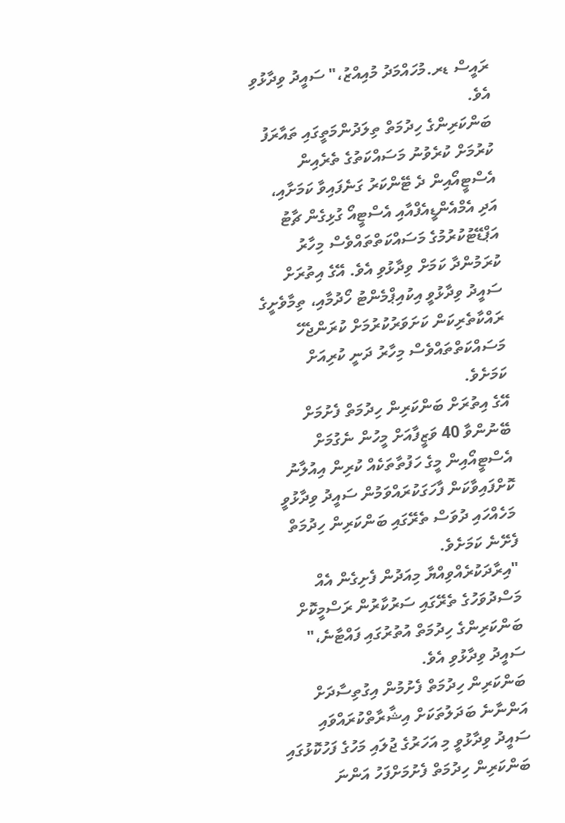ރައީސް ޑރ.މުހައްމަދު މުއިއްޒު،" ސައީދު ވިދާޅުވި އެވެ.
ބަންކަރިންގެ ހިދުމަތް ތިލަދުންމަތީގައި ތައާރަފު ކުރުމަށް ކުރެވުނު މަސައްކަތުގެ ތެރެއިން އެސްޓީއޯއިން ދެ ޓޭންކަރު ގަނެފައިވާ ކަމަށާއި، އަދި އެމްއެންޑީއެފްއާއި އެސްޓީއޯ ގުޅިގެން ޗާޓު އަޕްޑޭޓުކުރުމުގެ މަސައްކަތްތައްވެސް މިހާރު ކުރަމުންދާ ކަމަށް ވިދާޅުވި އެވެ. އޭގެ އިތުރަށް ސައީދު ވިދާޅުވީ އިކުއިޕްމެންޓު ހޯދުމާއި، ތިމާވެށީގެ ރައްކާތެރިކަން ކަށަވަރުކުރުމަށް ކުރަންޖެހޭ މަސައްކަތްތައްވެސް މިހާރު ދަނީ ކުރިއަށް ކަމަށެވެ.
އޭގެ އިތުރަށް ބަންކަރިން ހިދުމަތް ފެށުމަށް ބޭނުންވާ 40 ވަޒީފާއަށް މީހުން ނެގުމަށް އެސްޓީއޯއިން މީގެ ހަފުތާތަކެއް ކުރިން އިއުލާނު ކޮށްފައިވާކަން ފާހަގަކުރައްވަމުން ސައީދު ވިދާޅުވީ މަހެއްހައި ދުވަސް ތެރޭގައި ބަންކަރިން ހިދުމަތް ފެށޭނެ ކަމަށެވެ.
"އިރާދަކުރެއްވިއްޔާ މިއަދުން ފެށިގެން އެއް މަސްދުވަހުގެ ތެރޭގައި ސަރުކާރުން ރަސްމީކޮށް ބަންކަރިންގެ ހިދުމަތް އުތުރުގައި ފައްޓާނެ،" ސައީދު ވިދާޅުވި އެވެ.
ބަންކަރިން ހިދުމަތް ފެށުމުން އިގުތިސާދަށް އަންނާނެ ބަދަލުތަކަށް އިޝާރާތްކުރައްވައި ސައީދު ވިދާޅުވީ މި އަހަރުގެ ޖުލައި މަހުގެ ފަހުކޮޅުގައި ބަންކަރިން ހިދުމަތް ފެށުމަށްފަހު އަންނަ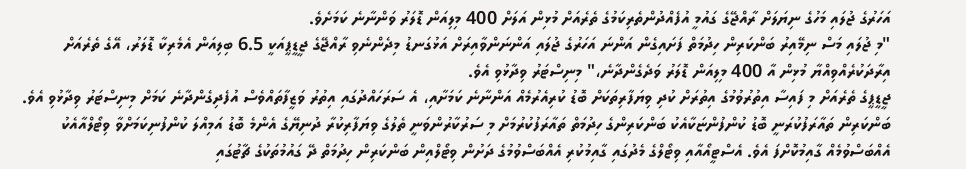އަހަރުގެ ޖުލައި މަހުގެ ނިޔަލަށް ރާއްޖޭގެ ގައުމީ އުފެއްދުންތެރިކަމުގެ ތެރެއަށް މުޅިން އަލަށް 400 މިލިއަން ޑޮލަރު ވަންނާނެ ކަމަށެވެ.
"މި ޖުލައި މަސް ނިމޭއިރު ބަންކަރިން ހިދުމަތް ފަށައިގެން އަންނަ އަހަރުގެ ޖުލައި އަންނަންވާއިރަށް އަޅުގަނޑު މިދެންނެވި ރާއްޖޭގެ ޖީޑީޕީއަކީ 6.5 ބިލިއަން އެމެރިކާ ޑޮލަރު، އޭގެ ތެރެއަށް އިރާދަކުރެއްވިއްޔާ މުޅިން އާ 400 މިލިއަން ޑޮލަރު ވަދެގެންދާނެ،" މިނިސްޓަރު ވިދާޅުވި އެވެ.
ޖީޑީޕީގެ ތެރެއަށް މި ފައިސާ އިތުރުވުމުގެ އިތުރަށް ކުދި ވިޔަފާރިތަކަށް ބޮޑު ކުރިއެރުމެއް އަންނާނެ ކަމަށާއި، އެ ސަރަހައްދުގައި އިތުރު ވަޒީފާތައްވެސް އުފެދިގެންދާނެ ކަމަށް މިނިސްޓަރު ވިދާޅުވި އެވެ.
ބަންކަރިން ތައާރަފުކުރަނީ ބޮޑު ކުންފުންޏަކާއެކު ބަންކަރިންގެ ހިދުމަތް ތައާރަފުކުރުމަށް މި ސަރުކާރުންވަނީ ތެލުގެ ވިޔަފާރިކުރާ ދުނިޔޭގެ އެންމެ ބޮޑު އަމިއްލަ ކުންފުނިކަމަށްވާ ވިޓޯލްއާއެކު އެއްބަސްވުމެއް ގާއިމުކޮށްފަ އެވެ. އެސްޓީއޯއާއި ވިޓޯލްގެ މެދުގައި ގާއިމުކުރި އެއްބަސްވުމުގެ ދަށުން ވިޓޯލްއިން ބަންކަރިން ހިދުމަތް ދޭ ގައުމުތަކުގެ ޗާޓުގައި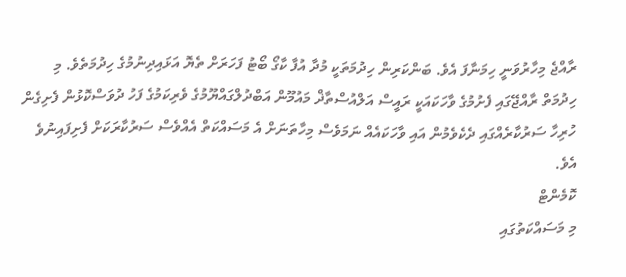ރާއްޖެ މިހާރުވަނީ ހިމަނާފަ އެވެ. ބަންކަރިން ހިދުމަތަކީ މުދާ އުފާ ކާގޯ ބޯޓު ފަހަރަށް ތެޔޮ އަޅައިދިނުމުގެ ހިދުމަތެވެ. މި ހިދުމަތް ރާއްޖޭގައި ފެށުމުގެ ވާހަކައަކީ ރައީސް އަލްއުސްތާޛް މައުމޫން އަބްދުލްގައްޔޫމުގެ ވެރިކަމުގެ ފަހު ދުވަސްކޮޅުން ފެށިގެން ހުރިހާ ސަރުކާރެއްގައި ދެކެވެމުން އައި ވާހަކައެއް ނަމަވެސް މިހާތަނަށް އެ މަސައްކަތް އެއްވެސް ސަރުކާރަކަށް ފެށިފައިނުވެ އެވެ.
ކޮމެންޓް
މި މަސައްކަތުގައި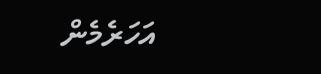އަހަރެމެން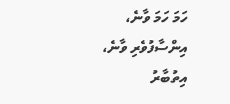ހަމަ ހަމަ ވާނެ، އިންސާފުވެރި ވާނެ، އިތުބާރު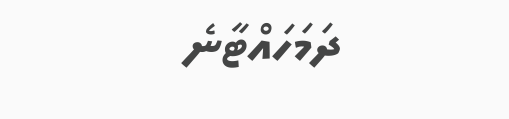ދަމަހައްޓާނެ